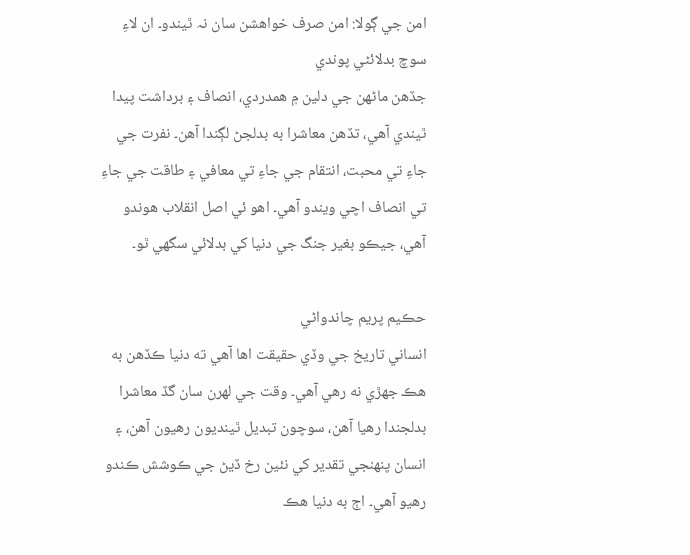امن جي ڳولا: امن صرف خواهشن سان نہ ٿيندو۔ ان لاءِ سوچ بدلائڻي پوندي
جڏهن ماڻهن جي دلين ۾ همدردي، انصاف ۽ برداشت پيدا ٿيندي آهي، تڏهن معاشرا به بدلجڻ لڳندا آهن۔ نفرت جي جاءِ تي محبت، انتقام جي جاءِ تي معافي ۽ طاقت جي جاءِ تي انصاف اچي ويندو آهي۔ اهو ئي اصل انقلاب هوندو آهي، جيڪو بغير جنگ جي دنيا کي بدلائي سگهي ٿو۔

حڪيم پريم چاندواڻي
انساني تاريخ جي وڏي حقيقت اها آهي ته دنيا ڪڏهن به هڪ جهڙي نه رهي آهي۔ وقت جي لهرن سان گڏ معاشرا بدلجندا رهيا آهن، سوچون تبديل ٿينديون رهيون آهن، ۽ انسان پنهنجي تقدير کي نئين رخ ڏيڻ جي ڪوشش ڪندو رهيو آهي۔ اڄ به دنيا هڪ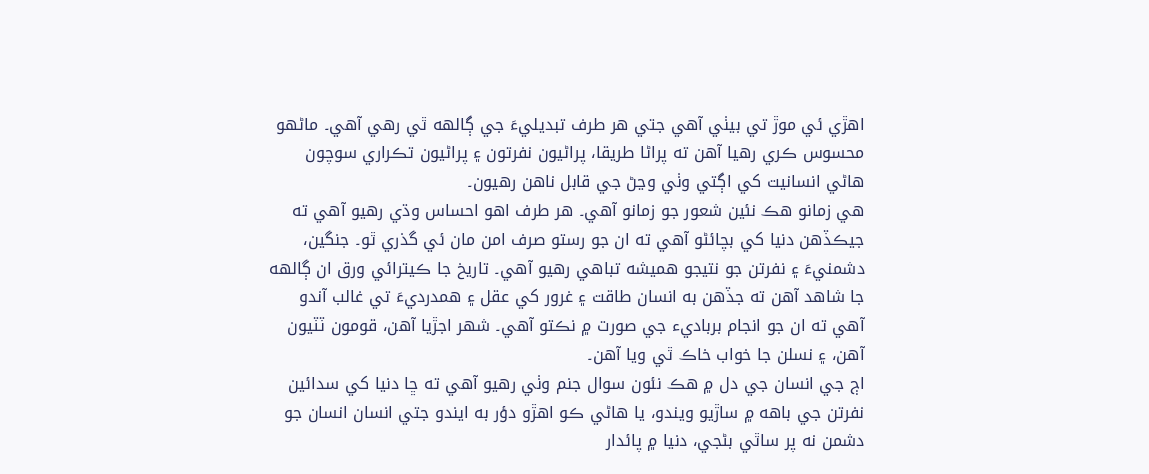اهڙي ئي موڙ تي بيٺي آهي جتي هر طرف تبديليءَ جي ڳالهه ٿي رهي آهي۔ ماڻهو محسوس ڪري رهيا آهن ته پراڻا طريقا، پراڻيون نفرتون ۽ پراڻيون تڪراري سوچون هاڻي انسانيت کي اڳتي وٺي وڃڻ جي قابل ناهن رهيون۔
هي زمانو هڪ نئين شعور جو زمانو آهي۔ هر طرف اهو احساس وڌي رهيو آهي ته جيڪڏهن دنيا کي بچائڻو آهي ته ان جو رستو صرف امن مان ئي گذري ٿو۔ جنگين، دشمنيءَ ۽ نفرتن جو نتيجو هميشه تباهي رهيو آهي۔ تاريخ جا ڪيترائي ورق ان ڳالهه جا شاهد آهن ته جڏهن به انسان طاقت ۽ غرور کي عقل ۽ همدرديءَ تي غالب آندو آهي ته ان جو انجام برباديء جي صورت ۾ نڪتو آهي۔ شهر اجڙيا آهن، قومون ٽٽيون آهن، ۽ نسلن جا خواب خاڪ ٿي ويا آهن۔
اڄ جي انسان جي دل ۾ هڪ نئون سوال جنم وٺي رهيو آهي ته ڇا دنيا کي سدائين نفرتن جي باهه ۾ ساڙيو ويندو، يا هاڻي ڪو اهڙو دؤر به ايندو جتي انسان انسان جو دشمن نه پر ساٿي بڻجي، دنيا ۾ پائدار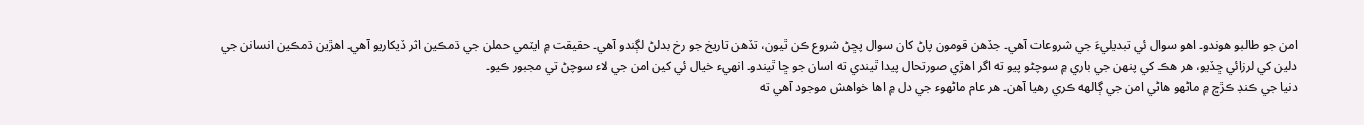امن جو طالبو هوندو۔ اهو سوال ئي تبديليءَ جي شروعات آهي۔ جڏهن قومون پاڻ کان سوال پڇڻ شروع ڪن ٿيون، تڏهن تاريخ جو رخ بدلڻ لڳندو آهي۔ حقيقت ۾ ايٽمي حملن جي ڌمڪين اثر ڏيکاريو آهي۔ اهڙين ڌمڪين انسانن جي دلين کي لرزائي ڇڏيو، هر هڪ کي پنهن جي باري ۾ سوچڻو پيو ته اگر اهڙي صورتحال پيدا ٿيندي ته اسان جو ڇا ٿيندو۔ انهيء خيال ئي کين امن جي لاء سوچڻ تي مجبور ڪيو۔
دنيا جي ڪنڊ ڪڙڇ ۾ ماڻهو هاڻي امن جي ڳالهه ڪري رهيا آهن۔ هر عام ماڻهوء جي دل ۾ اها خواهش موجود آهي ته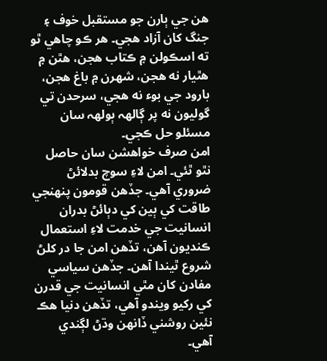هن جي ٻارن جو مستقبل خوف ۽ جنگ کان آزاد هجي۔ هر ڪو چاهي ٿو ته اسڪولن ۾ ڪتاب هجن، هٿن ۾ هٿيار نه هجن، شهرن ۾ باغ هجن، بارود جي بوء نه هجي، سرحدن تي گوليون نه پر ڳالهہ ٻولهہ سان مسئلو حل ڪجي۔
امن صرف خواهشن سان حاصل نٿو ٿئي۔ امن لاءِ سوچ بدلائڻ ضروري آهي۔ جڏهن قومون پنهنجي طاقت کي ٻين کي دٻائڻ بدران انسانيت جي خدمت لاءِ استعمال ڪنديون آهن، تڏهن امن جا در کلڻ شروع ٿيندا آهن۔ جڏهن سياسي مفادن کان مٿي انسانيت جي قدرن کي رکيو ويندو آهي، تڏهن دنيا هڪ نئين روشني ڏانهن وڌڻ لڳندي آهي۔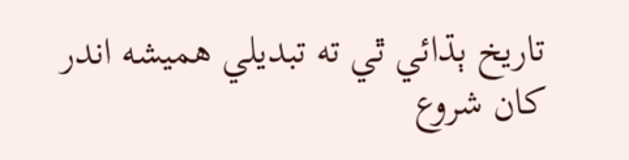تاريخ ٻڌائي ٿي ته تبديلي هميشه اندر کان شروع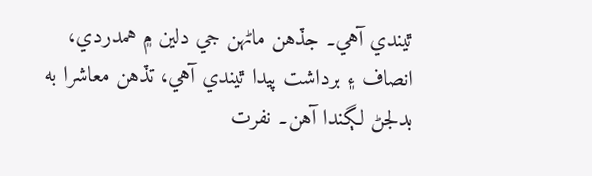ٿيندي آهي۔ جڏهن ماڻهن جي دلين ۾ همدردي، انصاف ۽ برداشت پيدا ٿيندي آهي، تڏهن معاشرا به بدلجڻ لڳندا آهن۔ نفرت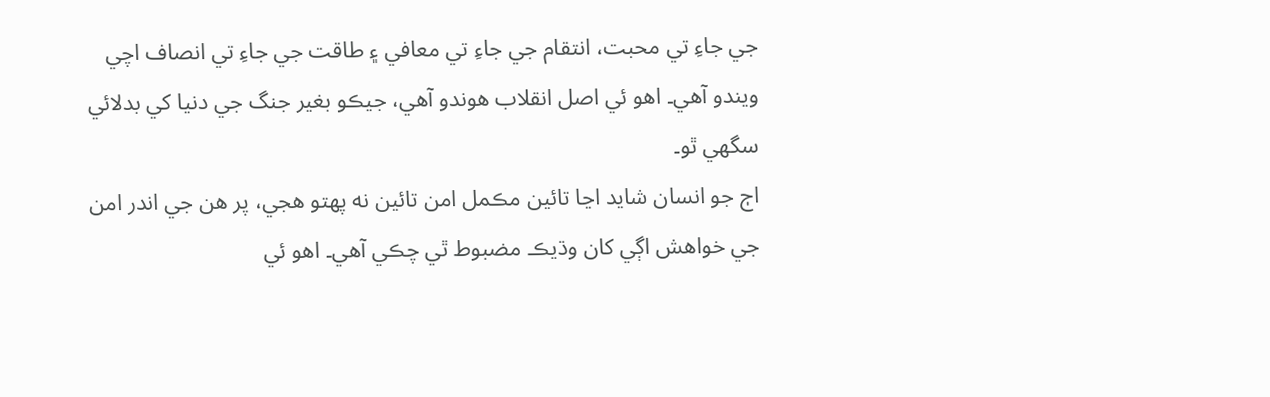جي جاءِ تي محبت، انتقام جي جاءِ تي معافي ۽ طاقت جي جاءِ تي انصاف اچي ويندو آهي۔ اهو ئي اصل انقلاب هوندو آهي، جيڪو بغير جنگ جي دنيا کي بدلائي سگهي ٿو۔
اڄ جو انسان شايد اڃا تائين مڪمل امن تائين نه پهتو هجي، پر هن جي اندر امن جي خواهش اڳي کان وڌيڪ مضبوط ٿي چڪي آهي۔ اهو ئي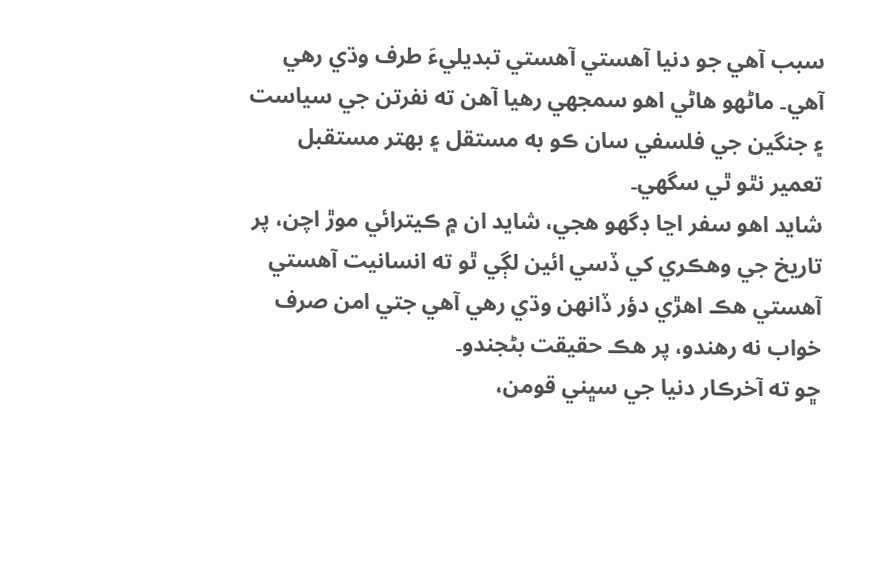سبب آهي جو دنيا آهستي آهستي تبديليءَ طرف وڌي رهي آهي۔ ماڻهو هاڻي اهو سمجهي رهيا آهن ته نفرتن جي سياست ۽ جنگين جي فلسفي سان ڪو به مستقل ۽ بهتر مستقبل تعمير نٿو ٿي سگهي۔
شايد اهو سفر اڃا ڊگهو هجي، شايد ان ۾ ڪيترائي موڙ اچن، پر تاريخ جي وهڪري کي ڏسي ائين لڳي ٿو ته انسانيت آهستي آهستي هڪ اهڙي دؤر ڏانهن وڌي رهي آهي جتي امن صرف خواب نه رهندو، پر هڪ حقيقت بڻجندو۔
ڇو ته آخرڪار دنيا جي سڀني قومن،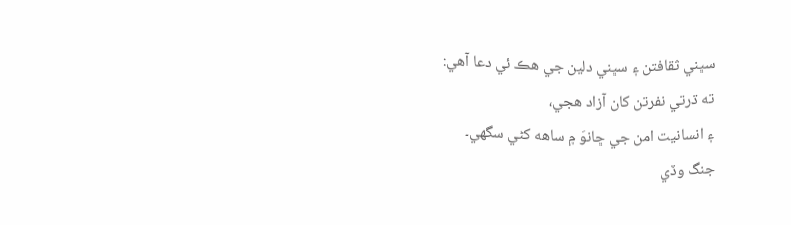سڀني ثقافتن ۽ سڀني دلين جي هڪ ئي دعا آهي:
ته ڌرتي نفرتن کان آزاد هجي،
۽ انسانيت امن جي ڇانوَ ۾ ساهه کڻي سگهي۔
جنگ وڏي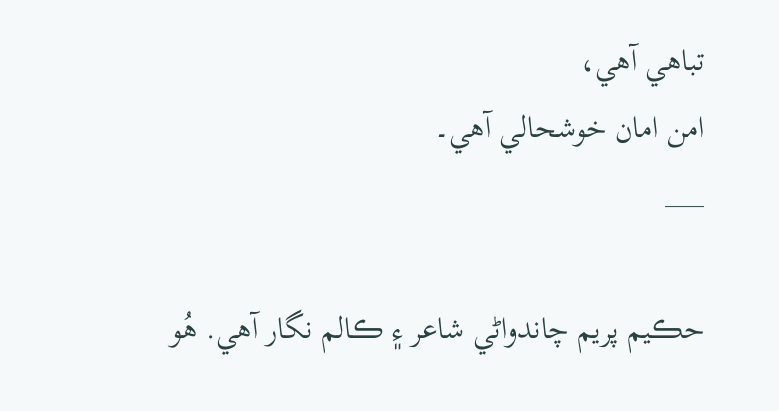تباهي آهي،
امن امان خوشحالي آهي۔
___

حڪيم پريم چاندواڻي شاعر ۽ ڪالم نگار آھي. ھُو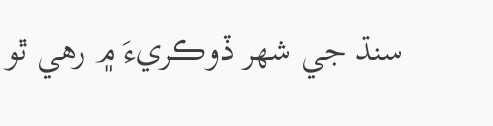سنڌ جي شھر ڏوڪريءَ ۾ رھي ٿو